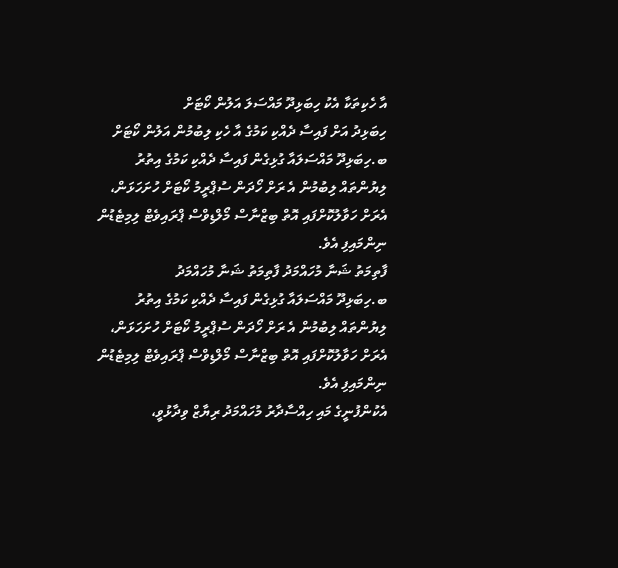އާ ހެކިތަކާ އެކު ހިބަޅިދޫ މައްސަލަ އަލުން ކޯޓަށް
ހިބަޅިދު އަށް ފައިސާ ދެއްކި ކަމުގެ އާ ހެކި ލިބުމުން އަލުން ކޯޓަށް
ބ.ހިބަޅިދޫ މައްސަލައާ ގުޅިގެން ފައިސާ ދެއްކި ކަމުގެ އިތުރު ލިޔުންތައް ލިބުމުން އެ ރަށް ހޯދަން ސުޕްރީމު ކޯޓަށް ހުށަހަޅަން، އެރަށް ހަވާލުކޮށްފައި އޮތް ބިޒްނާސް މޯލްޑިވްސް ޕްރައިވެޓް ލިމިޓެޑުން ނިންމައިފި އެވެ.
ފާތިމަތު ޝަނާ މުހައްމަދު ފާތިމަތު ޝަނާ މުހައްމަދު
ބ.ހިބަޅިދޫ މައްސަލައާ ގުޅިގެން ފައިސާ ދެއްކި ކަމުގެ އިތުރު ލިޔުންތައް ލިބުމުން އެ ރަށް ހޯދަން ސުޕްރީމު ކޯޓަށް ހުށަހަޅަން، އެރަށް ހަވާލުކޮށްފައި އޮތް ބިޒްނާސް މޯލްޑިވްސް ޕްރައިވެޓް ލިމިޓެޑުން ނިންމައިފި އެވެ.
އެކުންފުނީގެ މައި ހިއްސާދާރު މުހައްމަދު ރިޔާޒް ވިދާޅުވީ،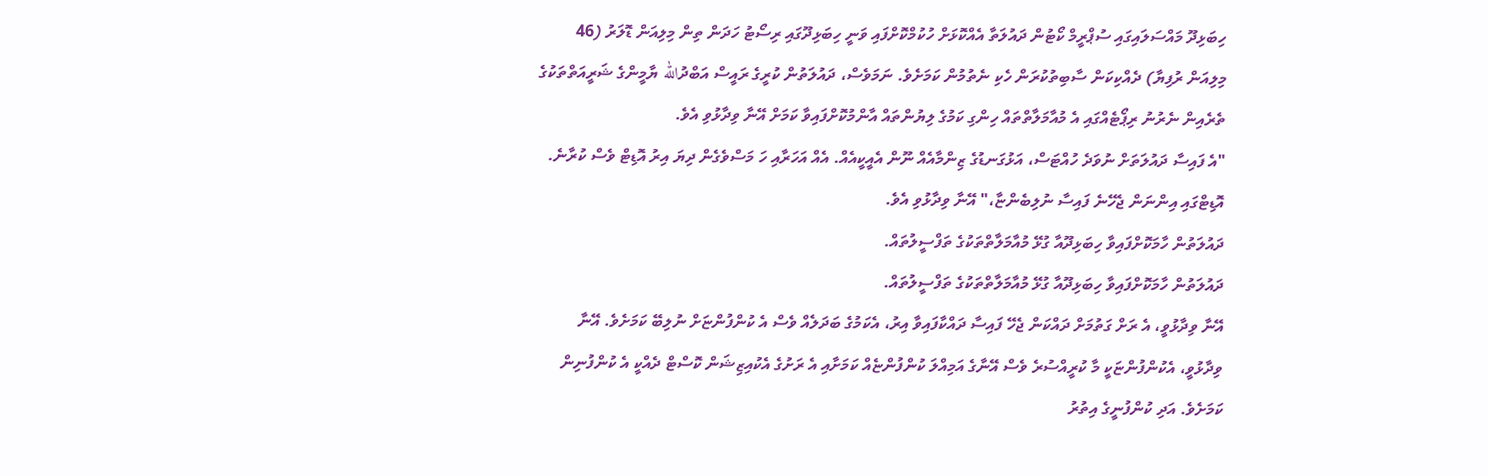ހިބަޅިދޫ މައްސަލައިގައި ސުޕްރީމް ކޯޓުން ދައުލަތާ އެއްކޮޅަށް ހުކުމްކޮށްފައި ވަނީ ހިބަޅިދޫގައި ރިސޯޓު ހަދަން ތިން މިލިއަން ޑޮލަރު (46 މިލިއަން ރުފިޔާ) ދެއްކިކަން ސާބިތުކުރަން ހެކި ނެތުމުން ކަމަށެވެ. ނަމަވެސް، ދައުލަތުން ކުރީގެ ރައީސް އަބްދުالله ޔާމީންގެ ޝަރީއަތްތަކުގެ ތެރެއިން ނެރުނު ރިޕޯޓެއްގައި އެ މުއާމަލާތްތައް ހިންގި ކަމުގެ ލިޔުންތައް އާންމުކޮށްފައިވާ ކަމަށް އޭނާ ވިދާޅުވި އެވެ.
"އެ ފައިސާ ދައުލަތަށް ނުވަދެ ހުއްޓަސް، އަޅުގަނޑުގެ ޒިންމާއެއް ނޫން އެއީކީއެއް. އެއް އަހަރާއި ހަ މަސްވެގެން ދިޔަ އިރު އޮޑިޓް ވެސް ކުރާނެ. އޮޑިޓްގައި އިންނަން ޖެހޭނެ ފައިސާ ނުލިބެންޏާ،" އޭނާ ވިދާޅުވި އެވެ.
ދައުލަތުން ހާމަކޮށްފައިވާ ހިބަޅިދޫއާ ގުޅޭ މުއާމަލާތްތަކުގެ ތަފްސީލުތައް.
ދައުލަތުން ހާމަކޮށްފައިވާ ހިބަޅިދޫއާ ގުޅޭ މުއާމަލާތްތަކުގެ ތަފްސީލުތައް.
އޭނާ ވިދާޅުވީ، އެ ރަށް ގަތުމަށް ދައްކަން ޖެހޭ ފައިސާ ދައްކާފައިވާ އިރު، އެކަމުގެ ބަދަލެއް ވެސް އެ ކުންފުންޏަށް ނުލިބޭ ކަމަށެވެ. އޭނާ ވިދާޅުވީ، އެކުންފުންޏަކީ މާ ކުރީއްސުރެ ވެސް އޭނާގެ އަމިއްލަ ކުންފުންޏެއް ކަމަށާއި އެ ރަށުގެ އެކުއިޒިޝަން ކޮސްޓް ދެއްކީ އެ ކުންފުނިން ކަމަށެވެ. އަދި ކުންފުނީގެ އިތުރު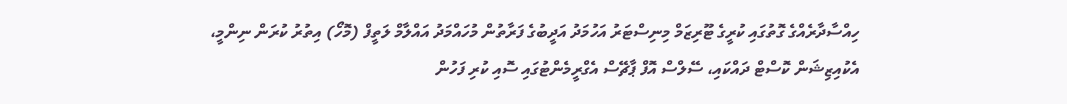ހިއްސާދާރެއްގެ ގޮތުގައި ކުރީގެ ޓޫރިޒަމް މިނިސްޓަރު އަހުމަދު އަދީބުގެ ފަރާތުން މުހައްމަދު އައްލާމް ލަތީފް (މޮހޯ) އިތުރު ކުރަން ނިންމީ، އެކުއިޒިޝަން ކޮސްޓް ދައްކައި، ސޭލްސް އޮފް ޕާޗޭސް އެގްރީމެންޓުގައި ސޮއި ކުރި ފަހުން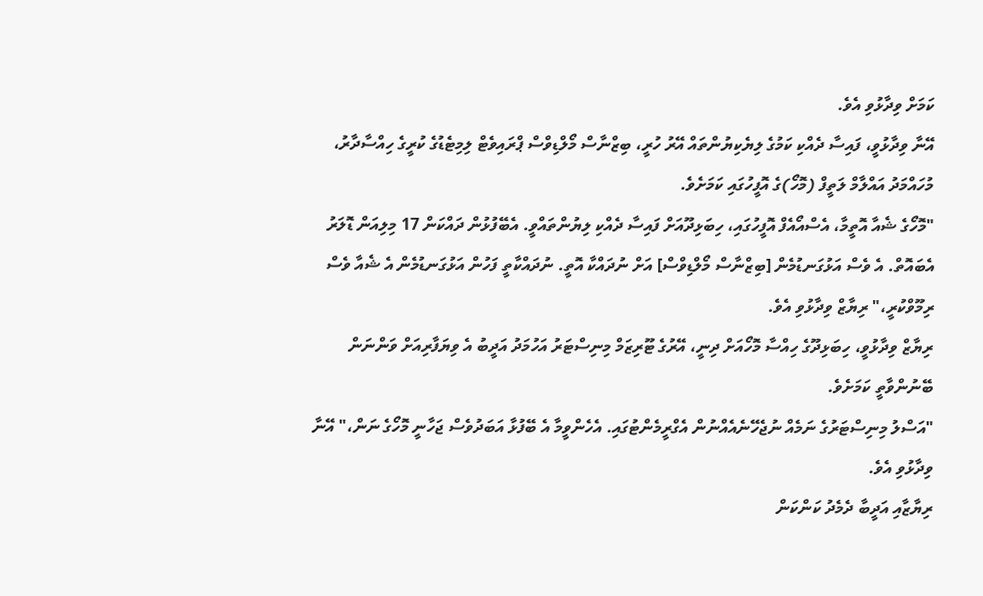ކަމަށް ވިދާޅުވި އެވެ.
އޭނާ ވިދާޅުވީ، ފައިސާ ދެއްކި ކަމުގެ ލިޔެކިޔުންތައް އޭރު ހުރީ، ބިޒްނާސް މޯލްޑިވްސް ޕްރައިވެޓް ލިމިޓެޑުގެ ކުރީގެ ހިއްސާދާރު، މުހައްމަދު އައްލާމް ލަތީފް (މޮހޯ)ގެ އޮފީހުގައި ކަމަށެވެ.
"މޮހޯގެ ޝެއާ އޮތީމާ، އެސްއޯއެފް އޮފީހުގައި، ހިބަޅިދޫއަށް ފައިސާ ދެއްކި ލިޔުންތައްވީ. އެބޭފުޅުން ދައްކަން 17 މިލިއަން ޑޮލަރު އެބައޮތް. އެ ވެސް އަޅުގަނޑުމެން [ބިޒްނާސް މޯލްޑިވްސް] އަށް ނުދައްކާ އޮތީ. ނުދައްކާތީ ފަހުން އަޅުގަނޑުމެން އެ ޝެއާ ވެސް ރިމޫވްކުރީ،" ރިޔާޒް ވިދާޅުވި އެވެ.
ރިޔާޒް ވިދާޅުވީ، ހިބަޅިދޫގެ ހިއްސާ މޮހޯއަށް ދިނީ، އޭރުގެ ޓޫރިޒަމް މިނިސްޓަރު އަހުމަދު އަދީބު އެ ވިޔަފާރިއަށް ވަންނަން ބޭނުންވާތީ ކަމަށެވެ.
"އަސްލު މިނިސްޓަރުގެ ނަމެއް ނުޖެހޭނެއެއްނުން އެގްރީމެންޓުގައި. އެހެންވީމާ އެ ބޭފުޅާ އަބަދުވެސް ޖަހާނީ މޮހޯގެ ނަން،" އޭނާ ވިދާޅުވި އެވެ.
ރިޔާޒާއި އަދީބާ ދެމެދު ކަންކަން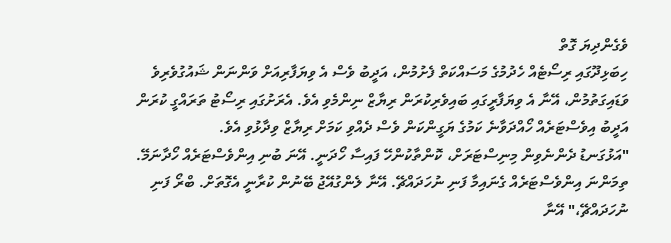ވެގެންދިޔަ ގޮތް
ހިބަޅިދޫގައި ރިސޯޓެއް ހެދުމުގެ މަސައްކަތް ފެށުމުން، އަދީބު ވެސް އެ ވިޔަފާރިއަށް ވަންނަން ޝައުގުވެރިވެ ވަޑައިގަތުމުން، އޭނާ އެ ވިޔަފާރީގައި ބައިވެރިކުރަން ރިޔާޒް ނިންމެވި އެވެ. އެރަށުގައި ރިސޯޓު ތަރައްގީ ކުރަން އަދީބު އިވެސްޓަރެއް ހޯއްދަވާނެ ކަމުގެ ޔަގީންކަން ވެސް ދެއްވި ކަމަށް ރިޔާޒް ވިދާޅުވި އެވެ.
"އަޅުގަނޑު ދެންނެވިން މިނިސްޓަރަށް، ކޮންތާކުންހޭ ފައިސާ ހޯދަނީ. އޭނަ ބުނި އިންވެސްޓަރެއް ހޯދާނަމޭ. ތިމަންނަ އިންވެސްޓަރެއް ގެނައިމާ ފަނި ނުހަދައްޗޭ. އޭނާ ލެންގުއޭޖު ބޭނުން ކުރާނީ އެގޮތަށް. ބްރޯ ފަނި ނުހަދައްޗޭ،" އޭނާ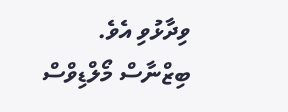ވިދާޅުވި އެވެ.
ބިޒްނާސް މޯލްޑިވްސް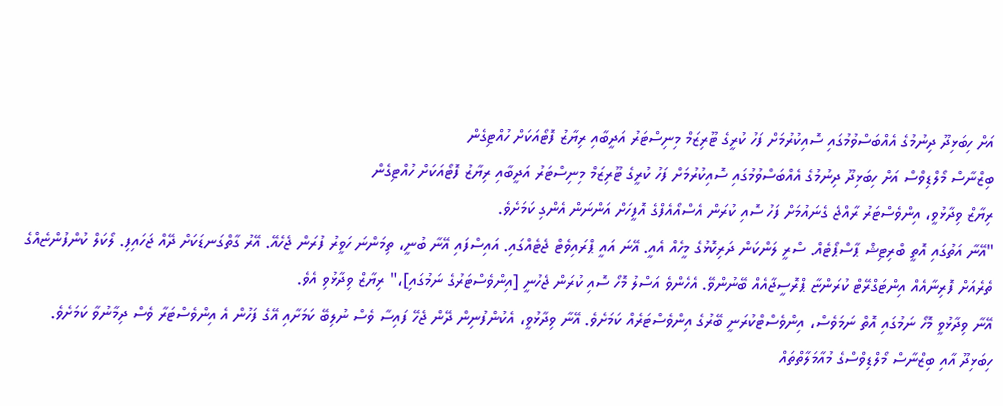އަށް ހިބަޅިދޫ ދިނުމުގެ އެއްބަސްވުމުގައި ސޮއިކުރުމަށް ފަހު ކުރީގެ ޓޫރިޒަމް މިނިސްޓަރު އަދީބާއި ރިޔާޒު ފޮޓޯއަކަށް ހުއްޓިގެން
ބިޒްނާސް މޯލްޑިވްސް އަށް ހިބަޅިދޫ ދިނުމުގެ އެއްބަސްވުމުގައި ސޮއިކުރުމަށް ފަހު ކުރީގެ ޓޫރިޒަމް މިނިސްޓަރު އަދީބާއި ރިޔާޒު ފޮޓޯއަކަށް ހުއްޓިގެން
ރިޔާޒް ވިދާޅުވީ، އިންވެސްޓަރު ރާއްޖެ ގެނައުމަށް ފަހު ސޮއި ކުރަން އެސްއޯއެފްގެ އޮފީހަށް އަންނަން އެންގި ކަމަށެވެ.
"އޭނާ އަތުގައި އޮތީ ބްރިޓިޝް ޕާސްޕޯޓެއް. ސްރީ ލަންކަން ދަރިކޮޅުގެ މީހެއް އެއީ. އޭނަ އައީ ޕްރައިވެޓް ޖެޓެއްގައި. އައިސްފައި އޭނާ ބުނީ، ތިމަންނަ ހަވީރު ފުރަން ޖެހެއޭ. އޭރު ގާތްގަނޑަކަށް ދޭއް ޖަހައިފި. ލޯކަލް ކުންފުންޏެއްގެ ތެރެއަށް ފޮރިނާއެއް އިންޓަގްރޭޓް ކުރަންޏާ ޕްރޮސީޖާއެއް ބޭނުންވޭ. އެހެންވެ އަސްލު މޮހޯ ސޮއި ކުރަން ޖެހުނީ [އިންވެސްޓަރުގެ ނަމުގައި]،" ރިޔާޒް ވިދާޅުވި އެވެ.
އޭނާ ވިދާޅުވީ މޮހޯ ނަމުގައި އޮތް ނަމަވެސް، އިންވެސްޓްކުރަނީ ބޭރުގެ އިންވެސްޓަރެއް ކަމަށެވެ. އޭނާ ވިދާޅުވީ، އެކުންފުނިން ދޭން ޖެހޭ ފައިސާ ވެސް ނުލިބޭ ކަމަށާއި އޭގެ ފަހުން އެ އިންވެސްޓަރާ ވެސް ދިމާނުވާ ކަމަށެވެ.
ހިބަޅިދޫ އާއި ބިޒްނާސް މޯލްޑިވްސްގެ މުއާމަލާތްތައް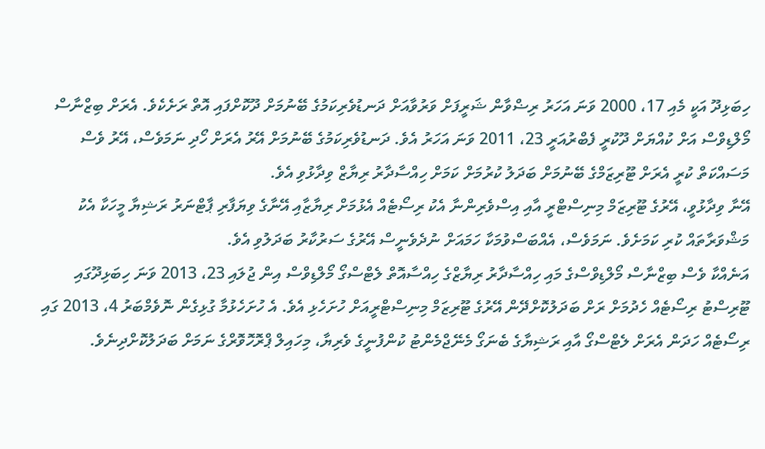ހިބަޅިދޫ އަކީ މެއި 17، 2000 ވަނަ އަހަރު ރިޟްވާން ޝަރީފަށް ވަރުވާއަށް ދަނޑުވެރިކަމުގެ ބޭނުމަށް ދޫކޮށްފައި އޮތް ރަށެކެވެ. އެރަށް ބިޒްނާސް މޯލްޑިވްސް އަށް ކުއްޔަށް ދޫކުރީ ފެބްރުއަރީ 23، 2011 ވަނަ އަހަރު އެވެ. ދަނޑުވެރިކަމުގެ ބޭނުމަށް އޭރު އެރަށް ހޯދި ނަމަވެސް، އޭރު ވެސް މަސައްކަތް ކުރީ އެރަށް ޓޫރިޒަމްގެ ބޭނުމަށް ބަދަލު ކުރުމަށް ކަމަށް ހިއްސާދާރު ރިޔާޒް ވިދާޅުވި އެވެ.
އޭނާ ވިދާޅުވީ، އޭރުގެ ޓޫރިޒަމް މިނިސްޓްރީ އާއި އިސްވެރިންނާ އެކު ރިސޯޓެއް އެޅުމަށް ރިޔާޒާއި އޭނާގެ ވިޔަފާރި ޕާޓްނަރު ރަޝިޔާ މީހަކާ އެކު މަޝްވަރާތައް ކުރި ކަމަށެވެ. ނަމަވެސް، އެއްބަސްވުމަކާ ހަމައަށް ނުދެވެނީސް އޭރުގެ ސަރުކާރު ބަދަލުވި އެވެ.
އަނެއްކާ ވެސް ބިޒްނާސް މޯލްޑިވްސްގެ މައި ހިއްސާދާރު ރިޔާޒްގެ ހިއްސާއޮތް ލެޓްސްގޯ މޯލްޑިވްސް އިން ޖުލައި 23، 2013 ވަނަ ހިބަޅިދޫގައި ޓޫރިސްޓު ރިސޯޓެއް ހެދުމަށް ރަށް ބަދަލުކޮށްދޭން އޭރުގެ ޓޫރިޒަމް މިނިސްޓްރީއަށް ހުށަހެޅި އެވެ. އެ ހުށަހެޅުމާ ގުޅިގެން ނޮވެމްބަރު 4، 2013 ގައި ރިސޯޓެއް ހަދަން އެރަށް ލެޓްސްގޯ އާއި ރަޝިޔާގެ ބެނަގޯ މެނޭޖްމެންޓު ކުންފުނީގެ ވެރިޔާ، މިހައިލް ޕްރޮހޮވޮރްގެ ނަމަށް ބަދަލުކޮށްދިނެވެ.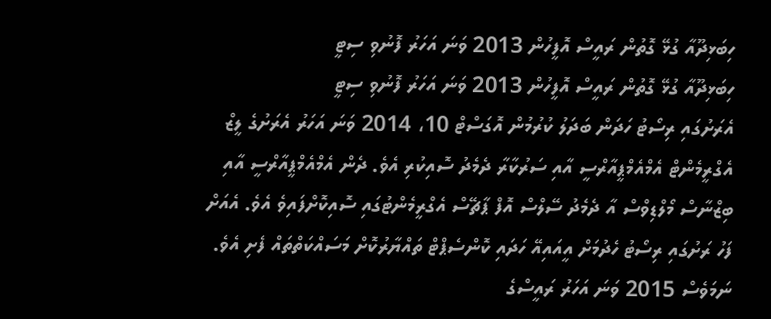ހިބަޅިދޫއާ ގުޅޭ ގޮތުން ރައީސް އޮފީހުން 2013 ވަނަ އަހަރު ފޮނުވި ސިޓީ
ހިބަޅިދޫއާ ގުޅޭ ގޮތުން ރައީސް އޮފީހުން 2013 ވަނަ އަހަރު ފޮނުވި ސިޓީ
އެރަށުގައި ރިސޯޓު ހަދަން ބަދަލު ކުރުމުން އޮގަސްޓް 10، 2014 ވަނަ އަހަރު އެރަށުގެ ލީޒް އެގްރީމެންޓް އެމްއެމްޕީއާރްސީ އާއި ސަރުކާރާ ދެމެދު ސޮއިކުރި އެވެ. ދެން އެމްއެމްޕީއާރްސީ އާއި ބިޒްނާސް މޯލްޑިވްސް އާ ދެމެދު ސޭލްސް އޮފް ޕާޗޭސް އެގްރީމެންޓުގައި ސޮއިކޮށްފައިވެ އެވެ. އެއަށް ފަހު ރަށުގައި ރިސޯޓު ހެދުމަށް އީއައިއޭ ހަދައި ކޮންސެޕްޓް ތައްޔާރުކޮށް މަސައްކަތްތައް ފެށި އެވެ. ނަމަވެސް 2015 ވަނަ އަހަރު ރައީސްގެ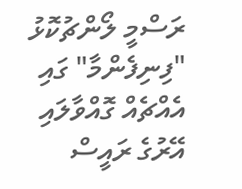ރަސްމީ ލޯންޗުކޮޅު "ފިނިފެންމާ" ގައި އެއްޗެއް ގޮއްވާލައި އޭރުގެ ރައީސް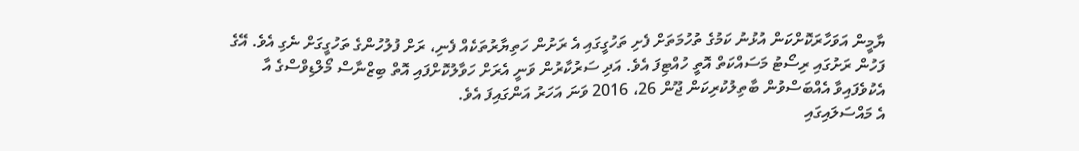ޔާމީން އަވަހާރަކޮށްކަން އުޅުނު ކަމުގެ ތުހުމަތަށް ފެށި ތަހުގީގައި އެ ރަށުން ހަތިޔާރުތަކެއް ފެނި، ރަށް ފުލުހުންގެ ތަހުގީގަށް ނެގި އެވެ. އޭގެ ފަހުން ރަށުގައި ރިސޯޓު މަސައްކަތް އޮތީ ހުއްޓިފަ އެވެ. އަދި ސަރުކާރުން ވަނީ އެރަށް ހަވާލުކޮށްފައި އޮތް ބިޒްނާސް މޯލްޑިވްސްގެ އާ އެކުވެފައިވާ އެއްބަސްވުން ބާތިލުކުރިކަން ޖޫން 26، 2016 ވަނަ އަހަރު އަންގައިފަ އެވެ.
އެ މައްސަލައިގައި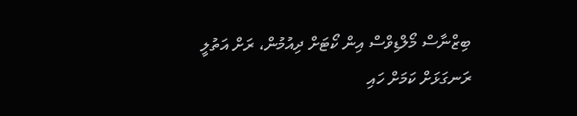ބިޒްނާސް މޯލްޑިވްސް އިން ކޯޓަށް ދިއުމުން، ރަށް އަތުލީ ރަނގަޅަށް ކަމަށް ހައި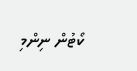ކޯޓުން ނިންމި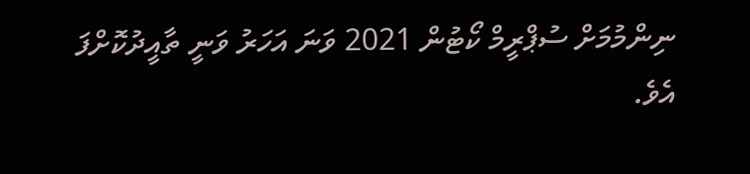ނިންމުމަށް ސުޕްރީމް ކޯޓުން 2021 ވަނަ އަހަރު ވަނީ ތާއީދުކޮށްފަ އެވެ.